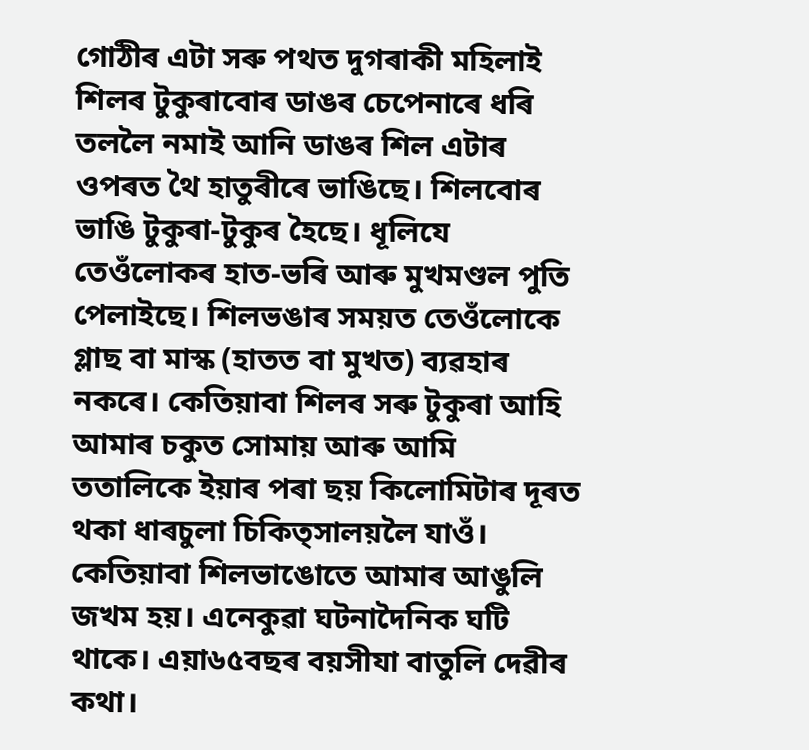গোঠীৰ এটা সৰু পথত দুগৰাকী মহিলাই শিলৰ টুকুৰাবোৰ ডাঙৰ চেপেনাৰে ধৰি তললৈ নমাই আনি ডাঙৰ শিল এটাৰ ওপৰত থৈ হাতুৰীৰে ভাঙিছে। শিলবোৰ ভাঙি টুকুৰা-টুকুৰ হৈছে। ধূলিযে তেওঁলোকৰ হাত-ভৰি আৰু মুখমণ্ডল পুতি পেলাইছে। শিলভঙাৰ সময়ত তেওঁলোকে গ্লাছ বা মাস্ক (হাতত বা মুখত) ব্যৱহাৰ নকৰে। কেতিয়াবা শিলৰ সৰু টুকুৰা আহি আমাৰ চকুত সোমায় আৰু আমি ততালিকে ইয়াৰ পৰা ছয় কিলোমিটাৰ দূৰত থকা ধাৰচুলা চিকিত্সালয়লৈ যাওঁ। কেতিয়াবা শিলভাঙোতে আমাৰ আঙুলি জখম হয়। এনেকুৱা ঘটনাদৈনিক ঘটি থাকে। এয়া৬৫বছৰ বয়সীযা বাতুলি দেৱীৰ কথা।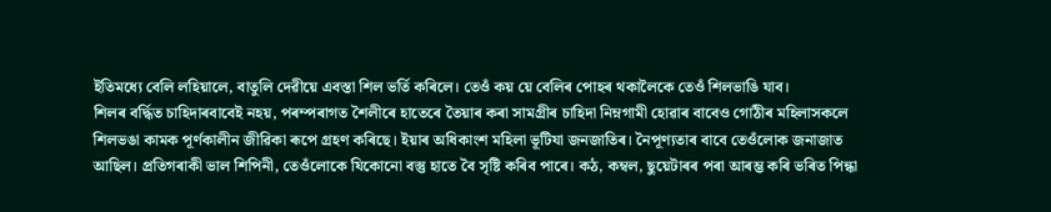ইতিমধ্যে বেলি লহিয়ালে, বাতুলি দেৱীয়ে এবস্তা শিল ভৰ্তি কৰিলে। তেওঁ কয় য়ে বেলিৰ পোহৰ থকালৈকে তেওঁ শিলভাঙি যাব।
শিলৰ বর্দ্ধিত চাহিদাৰবাবেই নহয়, পৰম্পৰাগত শৈলীৰে হাতেৰে তৈয়াৰ কৰা সামগ্রীৰ চাহিদা নিম্নগামী হোৱাৰ বাবেও গোঠীৰ মহিলাসকলে শিলভঙা কামক পূর্ণকালীন জীৱিকা ৰূপে গ্রহণ কৰিছে। ইয়াৰ অধিকাংশ মহিলা ভূটিযা জনজাতিৰ। নৈপূণ্যতাৰ বাবে তেওঁলোক জনাজাত আছিল। প্ৰতিগৰাকী ভাল শিপিনী, তেওঁলোকে যিকোনো বস্তু হাতে বৈ সৃষ্টি কৰিব পাৰে। কঠ, কম্বল, ছুয়েটাৰৰ পৰা আৰম্ভ কৰি ভৰিত পিন্ধা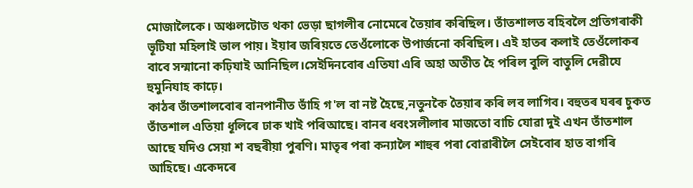মোজালৈকে। অঞ্চলটোত থকা ভেড়া ছাগলীৰ নোমেৰে তৈয়াৰ কৰিছিল। তাঁতশালত বহিবলৈ প্ৰতিগৰাকী ভূটিযা মহিলাই ভাল পায়। ইয়াৰ জৰিয়তে তেওঁলোকে উপার্জনো কৰিছিল। এই হাতৰ কলাই তেওঁলোকৰ বাবে সন্মানো কঢ়িযাই আনিছিল।সেইদিনবোৰ এতিযা এৰি অহা অতীত হৈ পৰিল বুলি বাতুলি দেৱীযে হুমুনিযাহ কাঢ়ে।
কাঠৰ তাঁতশালবোৰ বানপানীত ভাঁহি গ'ল বা নষ্ট হৈছে,নতুনকৈ তৈয়াৰ কৰি লব লাগিব। বহুতৰ ঘৰৰ চুকত তাঁতশাল এতিয়া ধূলিৰে ঢাক খাই পৰিআছে। বানৰ ধবংসলীলাৰ মাজতো বাচি যোৱা দুই এখন তাঁতশাল আছে যদিও সেয়া শ বছৰীয়া পুৰণি। মাতৃৰ পৰা কন্যালৈ শাহুৰ পৰা বোৱাৰীলৈ সেইবোৰ হাত বাগৰি আহিছে। একেদৰে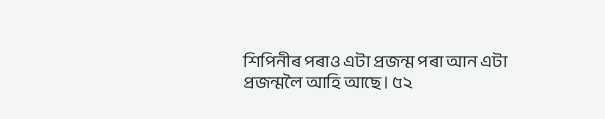শিপিনীৰ পৰাও এটা প্ৰজন্ম পৰা আন এটা প্ৰজন্মলৈ আহি আছে। ৫২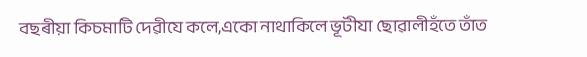বছৰীয়া কিচমাটি দেৱীযে কলে,একো নাথাকিলে ভূটীযা ছোৱালীহঁতে তাঁত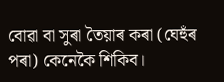বোৱা বা সুৰা তৈয়াৰ কৰা (ঘেহুঁৰ পৰা) কেনেকৈ শিকিব।